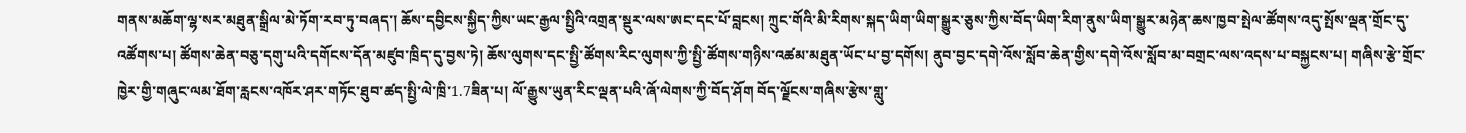གནས་མཆོག་ལྷ་སར་མཐུན་སྒྲིལ་མེ་ཏོག་རབ་ཏུ་བཞད་། ཆོས་དབྱིངས་སྐྱིད་ཀྱིས་ཡང་རྒྱལ་སྤྱིའི་འགྲན་སྡུར་ལས་ཨང་དང་པོ་བླངས། ཀྲུང་གོའི་མི་རིགས་སྐད་ཡིག་ཡིག་སྒྱུར་ཅུས་ཀྱིས་བོད་ཡིག་རིག་ནུས་ཡིག་སྒྱུར་མཉེན་ཆས་ཁྱབ་སྤེལ་ཚོགས་འདུ་སྤོས་ལྡན་གྲོང་དུ་འཚོགས་པ། ཚོགས་ཆེན་བཅུ་དགུ་པའི་དགོངས་དོན་མཛུབ་ཁྲིད་དུ་བྱས་ཏེ། ཆོས་ལུགས་དང་སྤྱི་ཚོགས་རིང་ལུགས་ཀྱི་སྤྱི་ཚོགས་གཉིས་འཚམ་མཐུན་ཡོང་པ་བྱ་དགོས། ནུབ་བྱང་དགེ་འོས་སློབ་ཆེན་གྱིས་དགེ་འོས་སློབ་མ་བགྲང་ལས་འདས་པ་བསྐྱངས་པ། གཞིས་རྩེ་གྲོང་ཁྱེར་གྱི་གཞུང་ལམ་ཐོག་རླངས་འཁོར་ཤར་གཏོང་ཐུབ་ཚད་སྤྱི་ལེ་ཁྲི་1.7ཟིན་པ། ལོ་རྒྱུས་ཡུན་རིང་ལྡན་པའི་ཞོ་ལེགས་ཀྱི་བོད་ཤོག བོད་ལྗོངས་གཞིས་རྩེས་གླུ་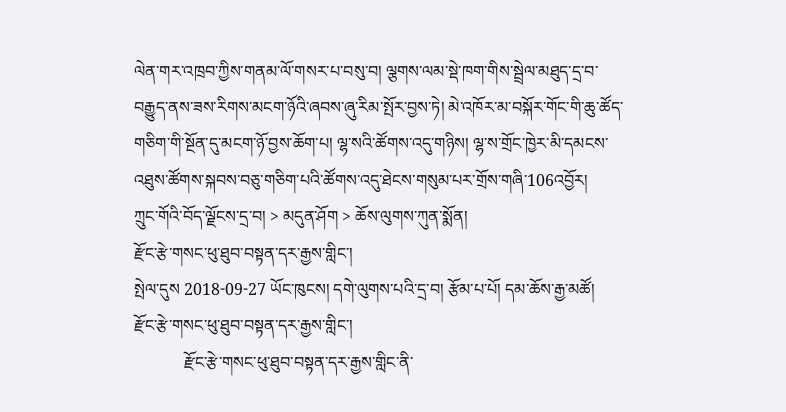ལེན་གར་འཁྲབ་ཀྱིས་གནམ་ལོ་གསར་པ་བསུ་བ། ལྕགས་ལམ་སྡེ་ཁག་གིས་སྦྲེལ་མཐུད་དྲ་བ་བརྒྱུད་ནས་ཟས་རིགས་མངག་ཉོའི་ཞབས་ཞུ་རིམ་སྤོར་བྱས་ཏེ། མེ་འཁོར་མ་བསྐོར་གོང་གི་ཆུ་ཚོད་གཅིག་གི་སྔོན་དུ་མངག་ཉོ་བྱས་ཆོག་པ། ལྷ་སའི་ཚོགས་འདུ་གཉིས། ལྷ་ས་གྲོང་ཁྱེར་མི་དམངས་འཐུས་ཚོགས་སྐབས་བཅུ་གཅིག་པའི་ཚོགས་འདུ་ཐེངས་གསུམ་པར་གྲོས་གཞི་106འབྱོར།
ཀྲུང་གོའི་བོད་ལྗོངས་དྲ་བ། > མདུན་ཤོག > ཆོས་ལུགས་ཀུན་སྨོན།
རྫོང་རྩེ་གསང་ཕུ་ཐུབ་བསྟན་དར་རྒྱས་གླིང་།
སྤེལ་དུས 2018-09-27 ཡོང་ཁུངས། དགེ་ལུགས་པའི་དྲ་བ། རྩོམ་པ་པོ། དམ་ཆོས་རྒྱ་མཚོ།
རྫོང་རྩེ་གསང་ཕུ་ཐུབ་བསྟན་དར་རྒྱས་གླིང་།
            རྫོང་རྩེ་གསང་ཕུ་ཐུབ་བསྟན་དར་རྒྱས་གླིང་ནི་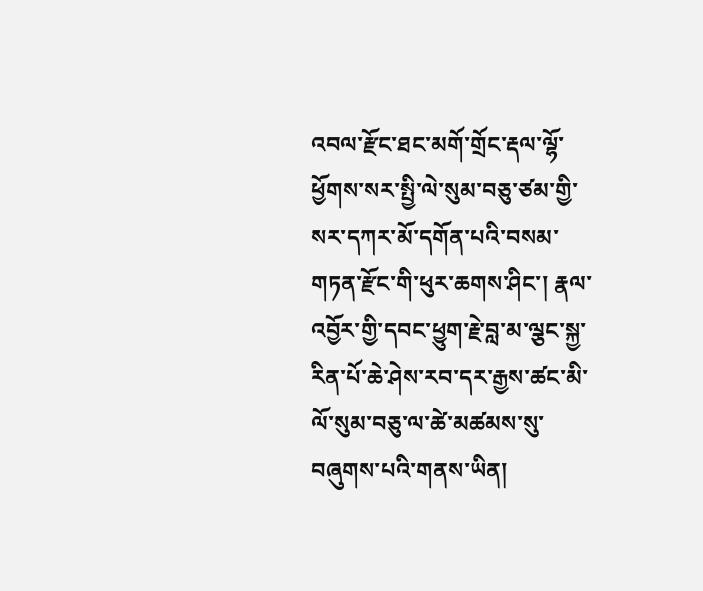འབལ་རྫོང་ཐང་མགོ་གྲོང་རྡལ་ལྷོ་ཕྱོགས་སར་སྤྱི་ལེ་སུམ་བཅུ་ཙམ་གྱི་སར་དཀར་མོ་དགོན་པའི་བསམ་གཏན་རྫོང་གི་ཕུར་ཆགས་ཤིང་། རྣལ་འབྱོར་གྱི་དབང་ཕྱུག་རྗེ་བླ་མ་ལྕང་སྐྱ་རིན་པོ་ཆེ་ཤེས་རབ་དར་རྒྱས་ཚང་མི་ལོ་སུམ་བཅུ་ལ་ཚེ་མཚམས་སུ་བཞུགས་པའི་གནས་ཡིན།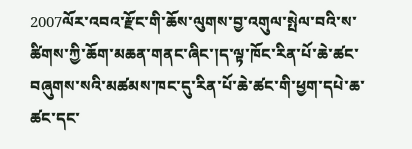2007ལོར་འབའ་རྫོང་གི་ཆོས་ལུགས་བྱ་འགུལ་སྤེལ་བའི་ས་ཚིགས་ཀྱི་ཆོག་མཆན་གནང་ཞིང་།ད་ལྟ་ཁོང་རིན་པོ་ཆེ་ཚང་བཞུགས་སའི་མཚམས་ཁང་དུ་རིན་པོ་ཆེ་ཚང་གི་ཕྱག་དཔེ་ཆ་ཚང་དང་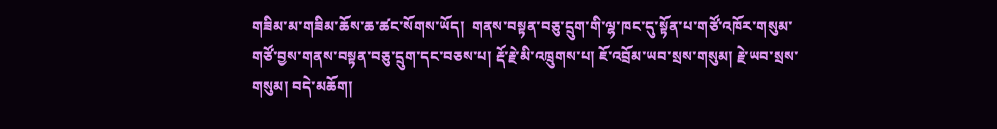གཟིམ་མ་གཟིམ་ཆོས་ཆ་ཚང་སོགས་ཡོད།  གནས་བསྟན་བཅུ་དྲུག་གི་ལྷ་ཁང་དུ་སྟོན་པ་གཙོ་འཁོར་གསུམ་གཙོ་བྱས་གནས་བསྟན་བཅུ་དྲུག་དང་བཅས་པ། རྡོ་རྗེ་མི་འཁྲུགས་པ། ཇོ་འབྲོམ་ཡབ་སྲས་གསུམ། རྗེ་ཡབ་སྲས་གསུམ། བདེ་མཆོག།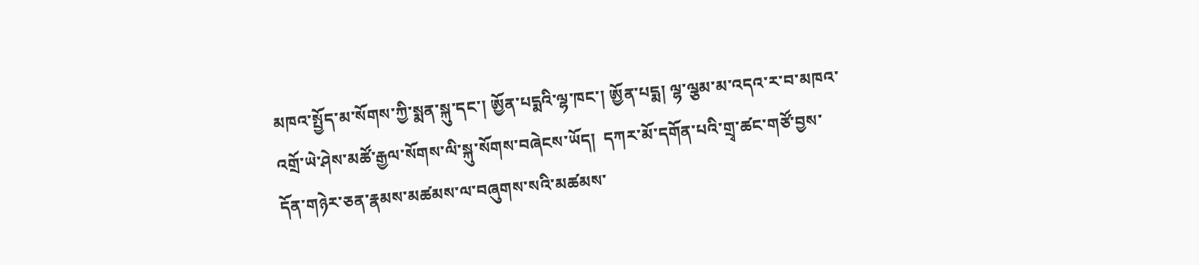མཁའ་སྤྱོད་མ་སོགས་ཀྱི་སྨན་སྐུ་དང་། ཨྱོན་པདྨའི་ལྷ་ཁང་། ཨྱོན་པདྨ། ལྷ་ལྕམ་མ་འདའ་ར་བ་མཁའ་འགྲོ་ཡེ་ཤེས་མཚོ་རྒྱལ་སོགས་ལི་སྐུ་སོགས་བཞེངས་ཡོད།  དཀར་མོ་དགོན་པའི་གྲྭ་ཚང་གཙོ་བྱས་དོན་གཉེར་ཅན་རྣམས་མཚམས་ལ་བཞུགས་སའི་མཚམས་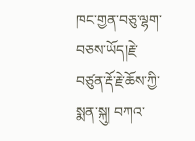ཁང་གྱན་བཅུ་ལྷག་བཅས་ཡོད།རྗེ་བཙུན་རྡོ་རྗེ་ཆོས་ཀྱི་སྨན་སྐུ། བཀའ་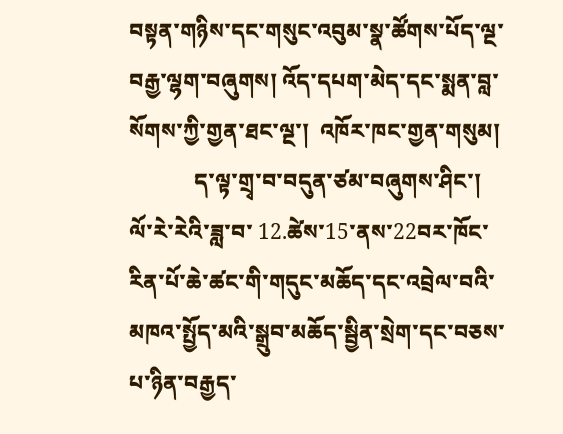བསྟན་གཉིས་དང་གསུང་འབུམ་སྣ་ཚོགས་པོད་ལྔ་བརྒྱ་ལྷག་བཞུགས། འོད་དཔག་མེད་དང་སྨན་བླ་སོགས་ཀྱི་གྱན་ཐང་ལྔ་།  འཁོར་ཁང་གྱན་གསུམ།
            ད་ལྟ་གྲྭ་བ་བདུན་ཙམ་བཞུགས་ཤིང་། ལོ་རེ་རེའི་ཟླ་བ་ 12.ཚེས་15་ནས་22བར་ཁོང་རིན་པོ་ཆེ་ཚང་གི་གདུང་མཆོད་དང་འབྲེལ་བའི་མཁའ་སྤྱོད་མའི་སྒྲུབ་མཆོད་སྦྱིན་སྲེག་དང་བཅས་པ་ཉིན་བརྒྱད་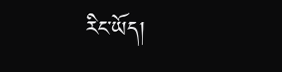རིང་ཡོད།